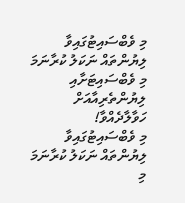މި ވެބްސައިޓުގައިވާ ލިޔުންތައް ނަކަލު ކުރާނަމަ މި ވެބްސައިޓަށާއި ލިޔުންތެރިއާއަށް ހަވާލާދެއްވާ!
މި ވެބްސައިޓުގައިވާ ލިޔުންތައް ނަކަލު ކުރާނަމަ މި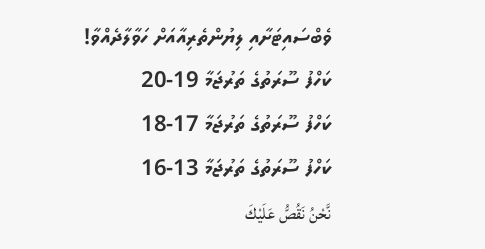ވެބްސައިޓަށާއި ލިޔުންތެރިއާއަށް ހަވާލާދެއްވާ!
ކަހްފު ސޫރަތުގެ ތަރުޖަމާ 19-20
ކަހްފު ސޫރަތުގެ ތަރުޖަމާ 17-18
ކަހްފު ސޫރަތުގެ ތަރުޖަމާ 13-16
نَّحْنُ نَقُصُّ عَلَيْكَ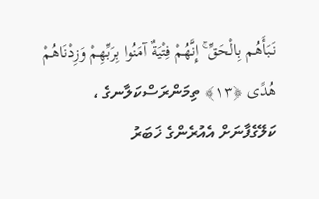نَبَأَهُم بِالْحَقِّ ۚ إِنَّهُمْ فِتْيَةٌ آمَنُوا بِرَ‌بِّهِمْ وَزِدْنَاهُمْ هُدًى ﴿١٣﴾ ތިމަންރަސްކަލާނގެ ، ކަލޭގެފާނަށް އެއުރެންގެ ޚަބަރު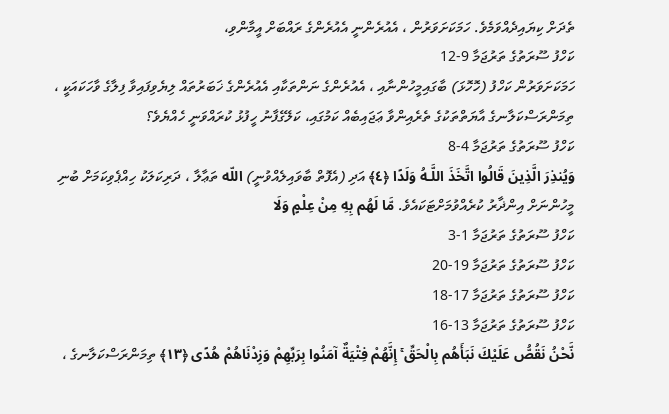ތެދަށް ކިޔައިދެއްވަމެވެ. ހަމަކަށަވަރުން ، އެއުރެންނީ އެއުރެންގެ ރައްބަށް އީމާންވި،
ކަހްފު ސޫރަތުގެ ތަރުޖަމާ 9-12
ހަމަކަށަވަރުން ކަހްފު (ހޮހޮޅަ) ބާގައިމީހުންނާއި ، އެއުރެންގެ ނަންތަކާއި އެއުރެންގެ ޚަބަރުތައް ލިޔެވިފައިވާ ފިލާގެ ވާހަކައަކީ ، ތިމަންރަސްކަލާނގެ އާޔަތްތަކުގެ ތެރެއިންވާ ޢަޖައިބެއް ކަމުގައި، ކަލޭގެފާނު ހީފުޅު ކުރައްވަނީ ހެއްޔެވެ؟
ކަހްފު ސޫރަތުގެ ތަރުޖަމާ 4-8
وَيُنذِرَ‌ الَّذِينَ قَالُوا اتَّخَذَ اللَّـهُ وَلَدًا ﴿٤﴾ އަދި (އެފޮތް ބާވައިލެއްވުނީ) اللّه ތަޢާލާ ، ދަރިކަލަކު ހިއްޕެވިކަމަށް ބުނި މީހުންނަށް އިންޛާރު ކުރެއްވުމަށްޓަކައެވެ. مَّا لَهُم بِهِ مِنْ عِلْمٍ وَلَا
ކަހްފު ސޫރަތުގެ ތަރުޖަމާ 1-3
ކަހްފު ސޫރަތުގެ ތަރުޖަމާ 19-20
ކަހްފު ސޫރަތުގެ ތަރުޖަމާ 17-18
ކަހްފު ސޫރަތުގެ ތަރުޖަމާ 13-16
نَّحْنُ نَقُصُّ عَلَيْكَ نَبَأَهُم بِالْحَقِّ ۚ إِنَّهُمْ فِتْيَةٌ آمَنُوا بِرَ‌بِّهِمْ وَزِدْنَاهُمْ هُدًى ﴿١٣﴾ ތިމަންރަސްކަލާނގެ ،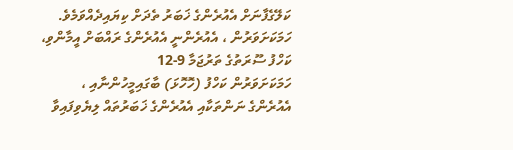ކަލޭގެފާނަށް އެއުރެންގެ ޚަބަރު ތެދަށް ކިޔައިދެއްވަމެވެ. ހަމަކަށަވަރުން ، އެއުރެންނީ އެއުރެންގެ ރައްބަށް އީމާންވި،
ކަހްފު ސޫރަތުގެ ތަރުޖަމާ 9-12
ހަމަކަށަވަރުން ކަހްފު (ހޮހޮޅަ) ބާގައިމީހުންނާއި ، އެއުރެންގެ ނަންތަކާއި އެއުރެންގެ ޚަބަރުތައް ލިޔެވިފައިވާ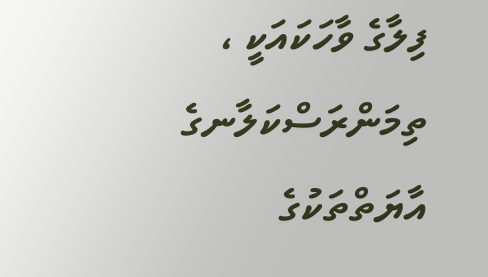ފިލާގެ ވާހަކައަކީ ، ތިމަންރަސްކަލާނގެ އާޔަތްތަކުގެ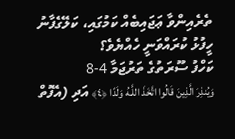ތެރެއިންވާ ޢަޖައިބެއް ކަމުގައި، ކަލޭގެފާނު ހީފުޅު ކުރައްވަނީ ހެއްޔެވެ؟
ކަހްފު ސޫރަތުގެ ތަރުޖަމާ 4-8
وَيُنذِرَ‌ الَّذِينَ قَالُوا اتَّخَذَ اللَّـهُ وَلَدًا ﴿٤﴾ އަދި (އެފޮތް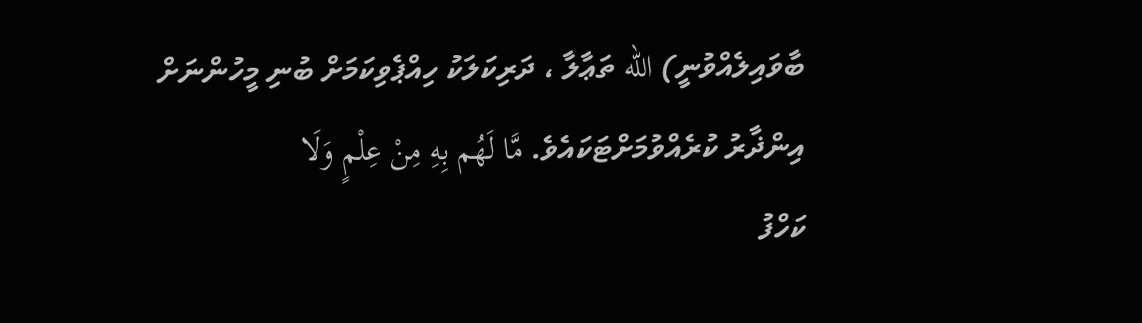ބާވައިލެއްވުނީ) اللّه ތަޢާލާ ، ދަރިކަލަކު ހިއްޕެވިކަމަށް ބުނި މީހުންނަށް އިންޛާރު ކުރެއްވުމަށްޓަކައެވެ. مَّا لَهُم بِهِ مِنْ عِلْمٍ وَلَا
ކަހްފު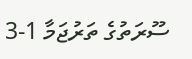ސޫރަތުގެ ތަރުޖަމާ 1-3